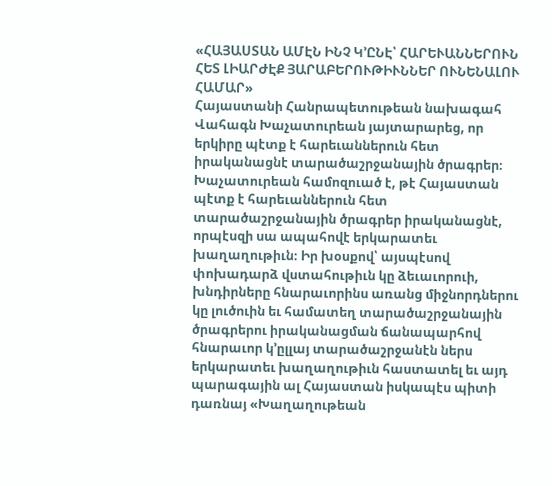«ՀԱՅԱՍՏԱՆ ԱՄԷՆ ԻՆՉ Կ՚ԸՆԷ՝ ՀԱՐԵՒԱՆՆԵՐՈՒՆ ՀԵՏ ԼԻԱՐԺԷՔ ՅԱՐԱԲԵՐՈՒԹԻՒՆՆԵՐ ՈՒՆԵՆԱԼՈՒ ՀԱՄԱՐ»
Հայաստանի Հանրապետութեան նախագահ Վահագն Խաչատուրեան յայտարարեց, որ երկիրը պէտք է հարեւաններուն հետ իրականացնէ տարածաշրջանային ծրագրեր։ Խաչատուրեան համոզուած է, թէ Հայաստան պէտք է հարեւաններուն հետ տարածաշրջանային ծրագրեր իրականացնէ, որպէսզի սա ապահովէ երկարատեւ խաղաղութիւն։ Իր խօսքով՝ այսպէսով փոխադարձ վստահութիւն կը ձեւաւորուի, խնդիրները հնարաւորինս առանց միջնորդներու կը լուծուին եւ համատեղ տարածաշրջանային ծրագրերու իրականացման ճանապարհով հնարաւոր կ՚ըլլայ տարածաշրջանէն ներս երկարատեւ խաղաղութիւն հաստատել եւ այդ պարագային ալ Հայաստան իսկապէս պիտի դառնայ «Խաղաղութեան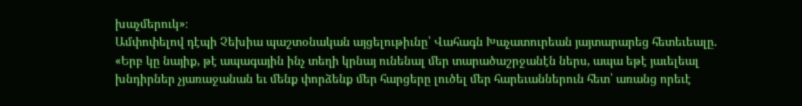խաչմերուկ»։
Ամփոփելով դէպի Չեխիա պաշտօնական այցելութիւնը՝ Վահագն Խաչատուրեան յայտարարեց հետեւեալը. «Երբ կը նայիք, թէ ապագային ինչ տեղի կրնայ ունենալ մեր տարածաշրջանէն ներս, ապա եթէ յաւելեալ խնդիրներ չյառաջանան եւ մենք փորձենք մեր հարցերը լուծել մեր հարեւաններուն հետ՝ առանց որեւէ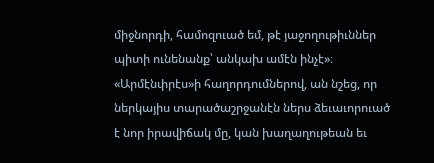միջնորդի, համոզուած եմ, թէ յաջողութիւններ պիտի ունենանք՝ անկախ ամէն ինչէ»։ «Արմէնփրէս»ի հաղորդումներով, ան նշեց, որ ներկայիս տարածաշրջանէն ներս ձեւաւորուած է նոր իրավիճակ մը, կան խաղաղութեան եւ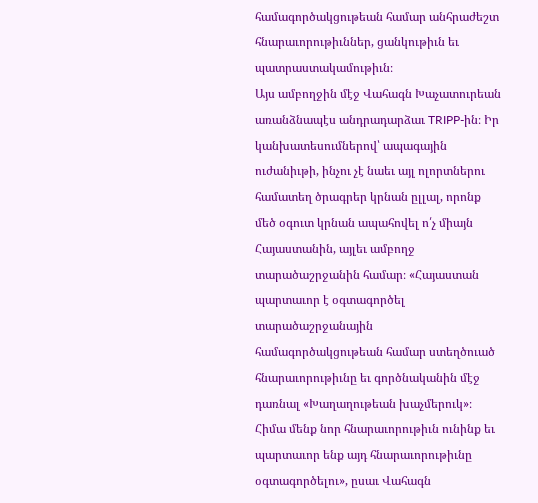համագործակցութեան համար անհրաժեշտ հնարաւորութիւններ, ցանկութիւն եւ պատրաստակամութիւն։
Այս ամբողջին մէջ Վահագն Խաչատուրեան առանձնապէս անդրադարձաւ TRIPP-ին։ Իր կանխատեսումներով՝ ապագային ուժանիւթի, ինչու չէ նաեւ այլ ոլորտներու համատեղ ծրագրեր կրնան ըլլալ, որոնք մեծ օգուտ կրնան ապահովել ո՛չ միայն Հայաստանին, այլեւ ամբողջ տարածաշրջանին համար։ «Հայաստան պարտաւոր է օգտագործել տարածաշրջանային համագործակցութեան համար ստեղծուած հնարաւորութիւնը եւ գործնականին մէջ դառնալ «Խաղաղութեան խաչմերուկ»։ Հիմա մենք նոր հնարաւորութիւն ունինք եւ պարտաւոր ենք այդ հնարաւորութիւնը օգտագործելու», ըսաւ Վահագն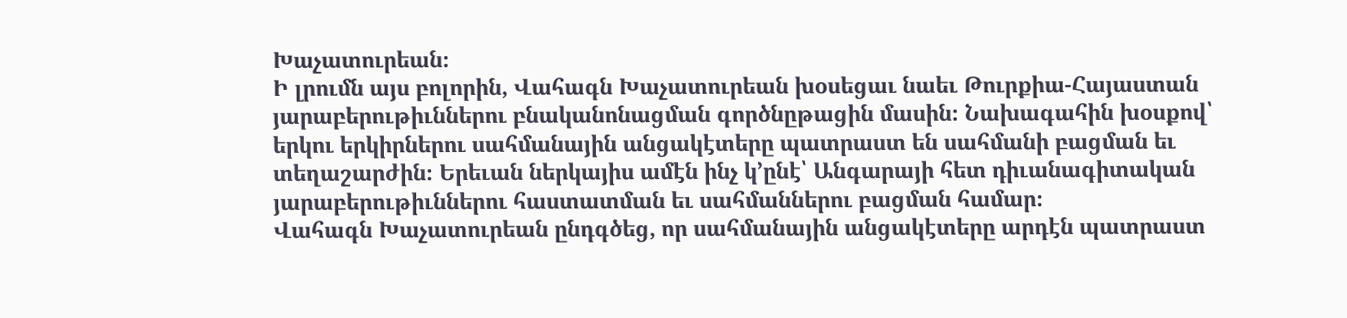Խաչատուրեան։
Ի լրումն այս բոլորին, Վահագն Խաչատուրեան խօսեցաւ նաեւ Թուրքիա-Հայաստան յարաբերութիւններու բնականոնացման գործնըթացին մասին։ Նախագահին խօսքով՝ երկու երկիրներու սահմանային անցակէտերը պատրաստ են սահմանի բացման եւ տեղաշարժին։ Երեւան ներկայիս ամէն ինչ կ՚ընէ՝ Անգարայի հետ դիւանագիտական յարաբերութիւններու հաստատման եւ սահմաններու բացման համար։
Վահագն Խաչատուրեան ընդգծեց, որ սահմանային անցակէտերը արդէն պատրաստ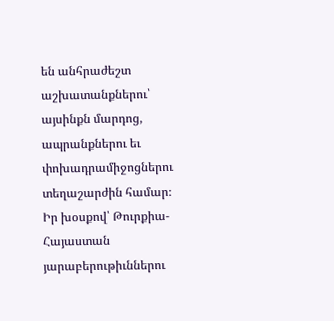են անհրաժեշտ աշխատանքներու՝ այսինքն մարդոց, ապրանքներու եւ փոխադրամիջոցներու տեղաշարժին համար։
Իր խօսքով՝ Թուրքիա-Հայաստան յարաբերութիւններու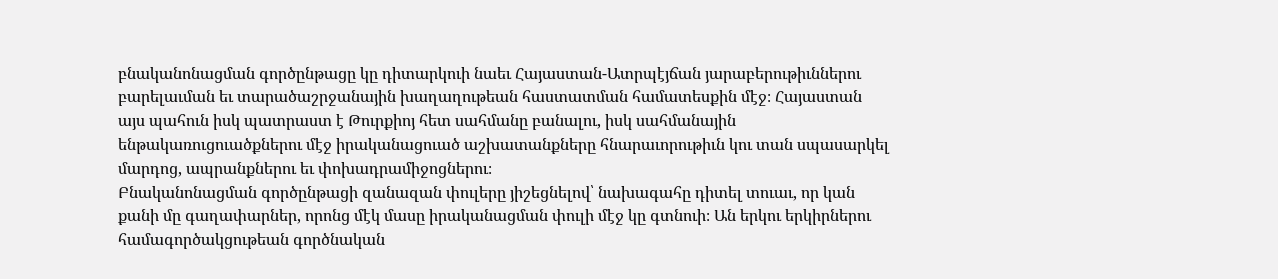բնականոնացման գործընթացը կը դիտարկուի նաեւ Հայաստան-Ատրպէյճան յարաբերութիւններու բարելաւման եւ տարածաշրջանային խաղաղութեան հաստատման համատեսքին մէջ։ Հայաստան այս պահուն իսկ պատրաստ է Թուրքիոյ հետ սահմանը բանալու, իսկ սահմանային ենթակառուցուածքներու մէջ իրականացուած աշխատանքները հնարաւորութիւն կու տան սպասարկել մարդոց, ապրանքներու եւ փոխադրամիջոցներու։
Բնականոնացման գործընթացի զանազան փուլերը յիշեցնելով՝ նախագահը դիտել տուաւ, որ կան քանի մը գաղափարներ, որոնց մէկ մասը իրականացման փուլի մէջ կը գտնուի։ Ան երկու երկիրներու համագործակցութեան գործնական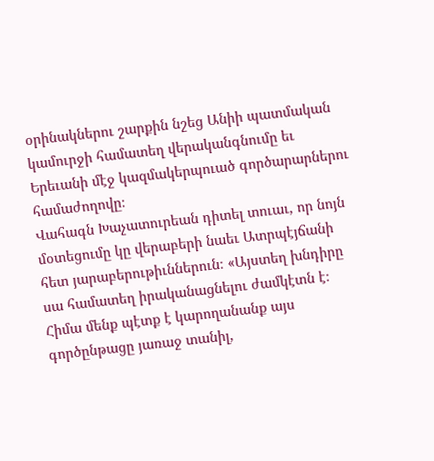օրինակներու շարքին նշեց Անիի պատմական կամուրջի համատեղ վերականգնումը եւ Երեւանի մէջ կազմակերպուած գործարարներու համաժողովը։
Վահագն Խաչատուրեան դիտել տուաւ, որ նոյն մօտեցումը կը վերաբերի նաեւ Ատրպէյճանի հետ յարաբերութիւններուն։ «Այստեղ խնդիրը սա համատեղ իրականացնելու ժամկէտն է։ Հիմա մենք պէտք է կարողանանք այս գործընթացը յառաջ տանիլ,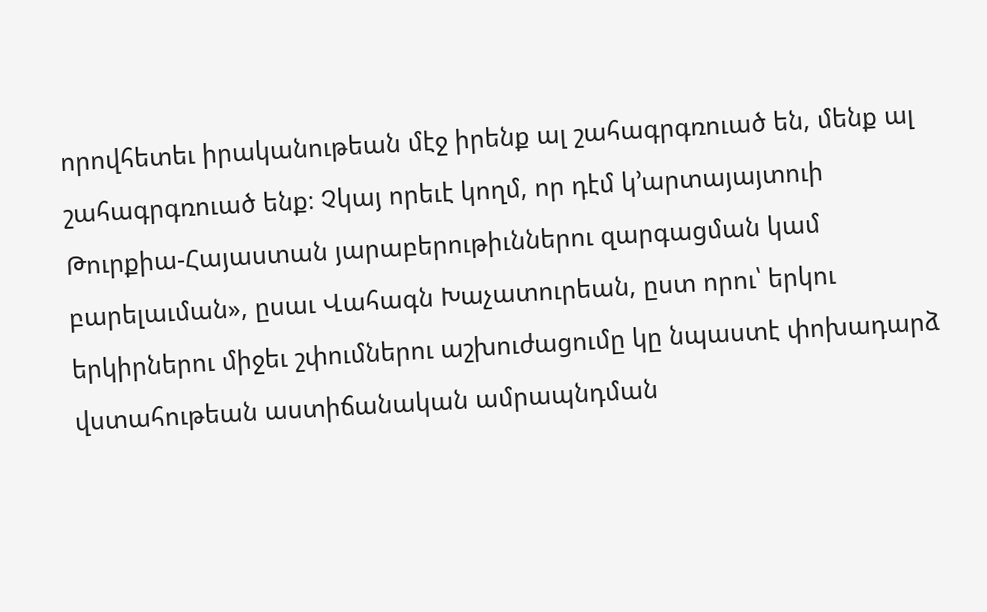որովհետեւ իրականութեան մէջ իրենք ալ շահագրգռուած են, մենք ալ շահագրգռուած ենք։ Չկայ որեւէ կողմ, որ դէմ կ՚արտայայտուի Թուրքիա-Հայաստան յարաբերութիւններու զարգացման կամ բարելաւման», ըսաւ Վահագն Խաչատուրեան, ըստ որու՝ երկու երկիրներու միջեւ շփումներու աշխուժացումը կը նպաստէ փոխադարձ վստահութեան աստիճանական ամրապնդման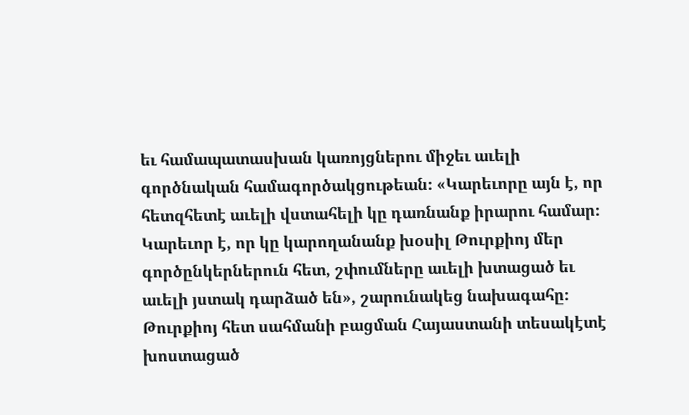եւ համապատասխան կառոյցներու միջեւ աւելի գործնական համագործակցութեան։ «Կարեւորը այն է, որ հետզհետէ աւելի վստահելի կը դառնանք իրարու համար։ Կարեւոր է, որ կը կարողանանք խօսիլ Թուրքիոյ մեր գործընկերներուն հետ, շփումները աւելի խտացած եւ աւելի յստակ դարձած են», շարունակեց նախագահը։
Թուրքիոյ հետ սահմանի բացման Հայաստանի տեսակէտէ խոստացած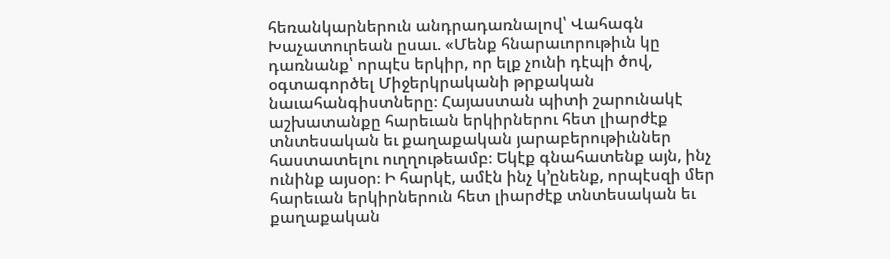հեռանկարներուն անդրադառնալով՝ Վահագն Խաչատուրեան ըսաւ. «Մենք հնարաւորութիւն կը դառնանք՝ որպէս երկիր, որ ելք չունի դէպի ծով, օգտագործել Միջերկրականի թրքական նաւահանգիստները։ Հայաստան պիտի շարունակէ աշխատանքը հարեւան երկիրներու հետ լիարժէք տնտեսական եւ քաղաքական յարաբերութիւններ հաստատելու ուղղութեամբ։ Եկէք գնահատենք այն, ինչ ունինք այսօր։ Ի հարկէ, ամէն ինչ կ՚ընենք, որպէսզի մեր հարեւան երկիրներուն հետ լիարժէք տնտեսական եւ քաղաքական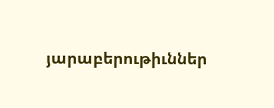յարաբերութիւններ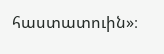հաստատուին»։